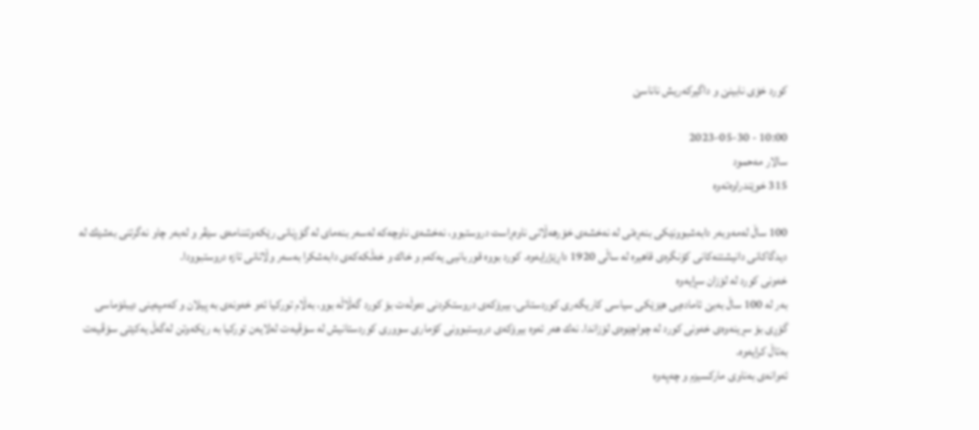كورد خۆی نابینێ و داگیركه‌ریش ناناسێ

10:00 - 2023-05-30
سالار مەحمود
315 خوێندراوەتەوە

100 ساڵ له‌مه‌وبه‌ر دابه‌شبوونێكی بنه‌ڕه‌تی له‌ نه‌خشه‌ی خۆرهه‌ڵاتی ناوه‌ڕاست دروستبوو، نه‌خشه‌ی ناوچه‌كه‌ له‌سه‌ر بنه‌مای له‌ گۆڕنانی رێكه‌وتننامه‌ی سێڤر و له‌به‌ر چاو نه‌گرتنی به‌شێك له‌ دیدگاكانی دانیشتنه‌كانی كۆنگره‌ی قاهیره‌ له‌ ساڵی 1920 داڕێژرایه‌وه‌. كورد بووه‌ قوربانیی یه‌كه‌م و خاك و خه‌ڵكه‌كه‌ی دابه‌شكرا به‌سه‌ر وڵاتانی تازه‌ دروستبوودا.
خه‌ونی كورد له‌ لۆزان سڕایه‌وه‌
به‌ر له‌ 100 ساڵ به‌بێ ئاماده‌یی هێزێكی سیاسی كاریگه‌ری كوردستانی، بیرۆكه‌ی دروستكردنی ده‌وڵه‌ت بۆ كورد گه‌ڵاڵه‌ بوو، به‌ڵام توركیا ئه‌و خه‌ونه‌ی به‌ پیلان و كه‌مپه‌ینی دیبلۆماسی گۆڕی بۆ سڕینه‌وه‌ی خه‌ونی كورد له‌ چواچێوه‌ی لۆزاندا. نه‌ك هه‌ر ئه‌وه‌ بیرۆكه‌ی دروستبوونی كۆماری سووری كوردستانیش له‌ سۆڤیه‌ت له‌لایه‌ن توركیا به‌ رێكه‌وتن له‌گه‌ڵ یه‌كێتی سۆڤیەت به‌تاڵ كرایه‌وه‌.
ئه‌وانه‌ی به‌ناوی ماركسیزم و چه‌په‌وه‌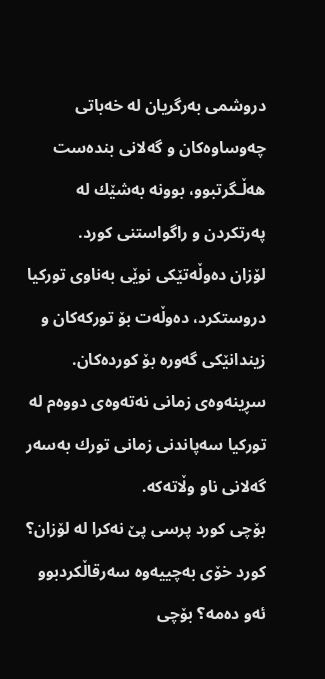دروشمی به‌رگریان له‌ خه‌باتی چه‌وساوه‌كان و گه‌لانی بنده‌ست هه‌ڵـگرتبوو، بوونه‌ به‌شێك له‌ په‌رتكردن و راگواستنی كورد.
لۆزان ده‌وڵه‌تێكی نوێی به‌ناوی توركیا دروستكرد، ده‌وڵه‌ت بۆ توركه‌كان و زیندانێكی گه‌وره‌ بۆ كورده‌كان.
سڕینه‌وه‌ی زمانی نه‌ته‌وه‌ی دووه‌م له‌ توركیا سه‌پاندنی زمانی تورك به‌سه‌ر گه‌لانی ناو وڵاته‌كه‌.
بۆچی كورد پرسی پێ نه‌كرا له‌ لۆزان؟ كورد خۆی به‌چییه‌وه‌ سه‌رقاڵكردبوو ئه‌و ده‌مه‌؟ بۆچی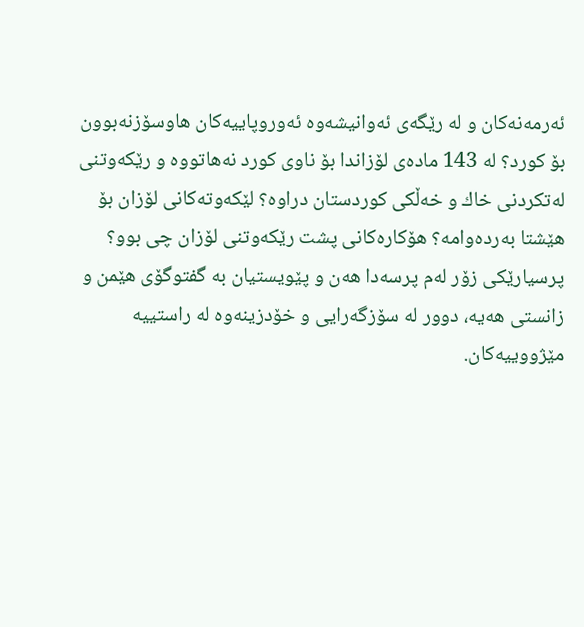ئه‌رمه‌نه‌كان و له‌ رێگه‌ی ئه‌وانیشه‌وه‌ ئه‌وروپاییه‌كان هاوسۆزنه‌بوون بۆ كورد؟ له‌ 143 ماده‌ی لۆزاندا بۆ ناوی كورد نه‌هاتووه‌ و رێكه‌وتنی له‌تكردنی خاك و خه‌ڵكی كوردستان دراوه‌؟ لێكه‌وته‌كانی لۆزان بۆ هێشتا به‌رده‌وامه‌؟ هۆكاره‌كانی پشت رێكه‌وتنی لۆزان چی بوو؟
پرسیارێكی زۆر له‌م پرسه‌دا هه‌ن و پێویستیان به‌ گفتوگۆی هێمن و زانستی هه‌یه‌، دوور له‌ سۆزگه‌رایی و خۆدزینه‌وه‌ له‌ راستییه‌ مێژووییه‌كان.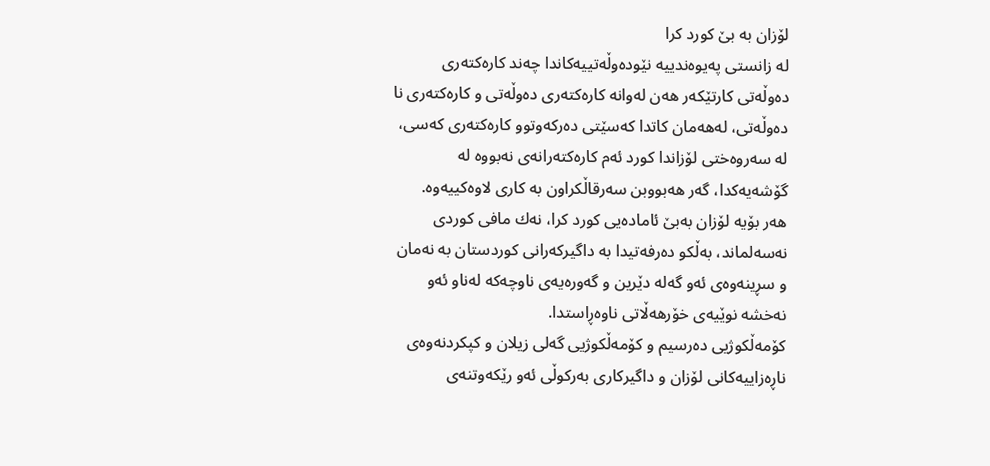لۆزان به‌ بێ كورد ‌كرا
له‌ زانستی په‌یوه‌ندییه‌ نێوده‌وڵه‌تییه‌كاندا چه‌ند كاره‌كته‌ری ده‌وڵه‌تی كارتێكه‌ر هه‌ن له‌وانه‌ كاره‌كته‌ری ده‌وڵه‌تی و كاره‌كته‌ری نا ده‌وڵه‌تی، له‌هه‌مان كاتدا كه‌سێتی ده‌ركه‌وتوو كاره‌كته‌ری كه‌سی، له‌ سه‌روه‌ختی لۆزاندا كورد ئه‌م كاره‌كته‌رانه‌ی نه‌بووه‌ له‌ گۆشه‌یه‌كدا، گه‌ر هه‌بووبن سه‌رقاڵكراون به‌ كاری لاوه‌كییه‌وه‌.
هه‌ر بۆیه‌ لۆزان به‌بێ ئاماده‌یی كورد كرا، نه‌ك مافی كوردی نه‌سه‌لماند، به‌ڵكو ده‌رفه‌تیدا به‌ داگیركه‌رانی كوردستان به‌ نه‌مان و سڕینه‌وه‌ی ئه‌و گه‌له‌ دێرین و گه‌وره‌یه‌ی ناوچه‌كه‌ له‌ناو ئه‌و نه‌خشه‌ نوێیه‌ی خۆرهه‌ڵاتی ناوه‌ڕاستدا.
كۆمه‌ڵكوژیی ده‌رسیم و كۆمه‌ڵكوژیی گه‌لی زیلان و كپكردنه‌وه‌ی ناڕه‌زاییه‌كانی لۆزان و داگیركاری به‌ركوڵی ئه‌و رێكه‌وتنه‌ی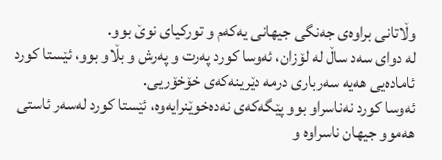وڵاتانی براوه‌ی جه‌نگی جیهانی یه‌كه‌م و توركیای نوێ بوو.
له‌ دوای سه‌د ساڵ له‌ لۆزان، ئه‌وسا كورد په‌رت و په‌رش و بڵاو بوو، ئێستا كورد ئاماده‌یی هه‌یه‌ سه‌رباری درمه‌ دێرینه‌كه‌ی خۆخۆریی.
ئه‌وسا كورد نه‌ناسراو بوو پێگه‌كه‌ی نه‌ده‌خوێنرایه‌وه‌، ئێستا كورد له‌سه‌ر ئاستی هه‌موو جیهان ناسراوه‌ و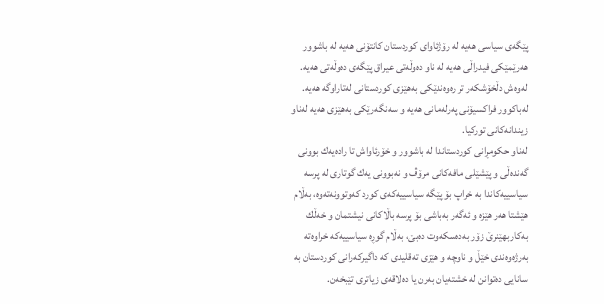پێگه‌ی سیاسی هه‌یه‌ له‌ رۆژئاوای كوردستان كانتۆنی هه‌یه‌ له‌ باشوور هه‌رێمێكی فیدراڵی هه‌یه‌ له‌ ناو ده‌وڵه‌تی عیراق پێگه‌ی ده‌وڵه‌تی هه‌یه‌.
له‌وه‌ش دڵخۆشكه‌ر تر ره‌وه‌ندێكی به‌هێزی كوردستانی له‌تاراوگه‌ هه‌یه‌.
له‌باكوور فراكسیۆنی په‌رله‌مانی هه‌یه‌ و سه‌نگه‌رێكی به‌هێزی هه‌یه‌ له‌ناو زیندانه‌كانی توركیا.
له‌ناو حكومڕانی كوردستاندا له‌ باشوور و خۆرئاواش تا راده‌یه‌ك بوونی گه‌نده‌ڵی و پێشێلی مافه‌كانی مرۆڤ و نه‌بوونی یه‌ك گوتاری له‌ پرسه‌ سیاسییه‌كاندا به‌ خراپ بۆ پێگه‌ سیاسییه‌كه‌ی كورد كه‌وتوونه‌ته‌وه‌، به‌ڵام هێشتا هه‌ر هێزه‌ و ئەگه‌ر به‌باشی بۆ پرسه‌ باڵاكانی نیشتمان و خه‌ڵك به‌كاربهێنرێ زۆر به‌ده‌سكه‌وت ده‌بێ، به‌ڵام گوڕه‌ سیاسییه‌كه‌ خراوه‌ته‌ به‌رژه‌وه‌ندی خێڵ و ناوچه‌ و هێزی ته‌قلیدی كه‌ داگیركه‌رانی كوردستان به‌ سانایی ده‌توانن له‌ خشته‌یان به‌رن یا ده‌لاقه‌ی زیاتری تێبخه‌ن.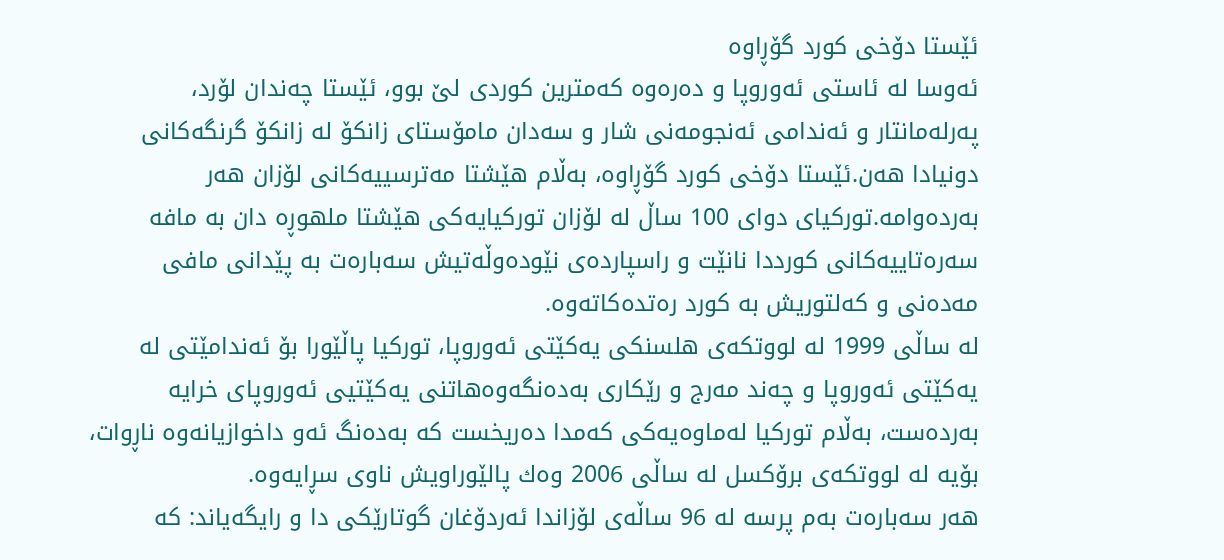ئێستا دۆخی كورد گۆڕاوه‌
ئه‌وسا له‌ ئاستی ئه‌وروپا و ده‌ره‌وه‌ كه‌مترین كوردی لێ بوو، ئێستا چه‌ندان لۆرد، په‌رله‌مانتار و ئه‌ندامی ئه‌نجومه‌نی شار و سه‌دان مامۆستای زانكۆ له‌ زانكۆ گرنگه‌كانی دونیادا هه‌ن.ئێستا دۆخی كورد گۆڕاوه‌، به‌ڵام هێشتا مه‌ترسییه‌كانی لۆزان هه‌ر به‌رده‌وامه‌.توركیای دوای 100 ساڵ له‌ لۆزان توركیایه‌كی هێشتا ملهوڕه‌ دان به‌ مافه‌ سه‌ره‌تاییه‌كانی كورددا نانێت و راسپارده‌ی نێوده‌وڵه‌تیش سه‌باره‌ت به‌ پێدانی مافی مه‌ده‌نی و كه‌لتوریش به‌ كورد ره‌تده‌كاته‌وه‌.
له‌ ساڵی 1999 له‌ لووتكه‌ی هلسنكی یه‌كێتی ئه‌وروپا، توركیا پاڵێورا بۆ ئه‌ندامێتی له‌ یه‌كێتی ئه‌وروپا و چه‌ند مه‌رج و رێكاری به‌ده‌نگه‌وه‌هاتنی یه‌كێتیی ئه‌وروپای خرایه‌ به‌رده‌ست، به‌ڵام توركیا له‌ماوه‌یه‌كی كه‌مدا ده‌ریخست كه‌ به‌ده‌نگ ئه‌و داخوازیانه‌وه‌ ناڕوات، بۆیه‌ له‌ لووتكه‌ی برۆكسل له‌ ساڵی 2006 وه‌ك پالێوراویش ناوی سڕایه‌وه‌.
هه‌ر سه‌باره‌ت به‌م پرسه‌ له‌ 96 ساڵه‌ی لۆزاندا ئه‌ردۆغان گوتارێكی دا و رایگه‌یاند: كه‌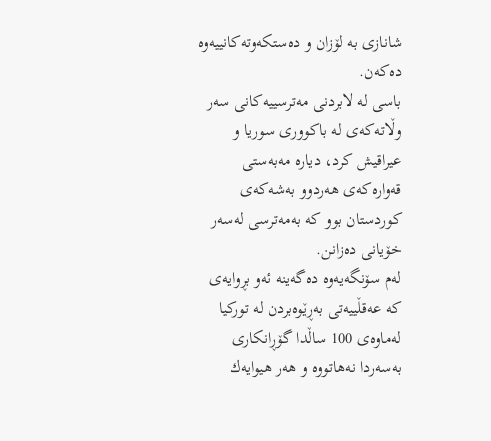شانازی به‌ لۆزان و ده‌ستكه‌وته‌كانییه‌وه‌ ده‌كه‌ن.
باسی له‌ لابردنی مه‌ترسییه‌كانی سه‌ر وڵاته‌كه‌ی له‌ باكووری سوریا و عیراقیش كرد، دیاره‌ مه‌به‌ستی قه‌واره‌كه‌ی هه‌ردوو به‌شه‌كه‌ی كوردستان بوو كه‌ به‌مه‌ترسی له‌سه‌ر خۆیانی ده‌زانن.
له‌م سۆنگه‌یه‌وه‌ ده‌گه‌ینه‌ ئه‌و بڕوایه‌ی كه‌ عه‌قڵییه‌تی به‌ڕێوه‌بردن له‌ توركیا له‌ماوه‌ی 100 ساڵدا گۆڕانكاری به‌سه‌ردا نه‌هاتووه‌ و هه‌ر هیوایه‌ك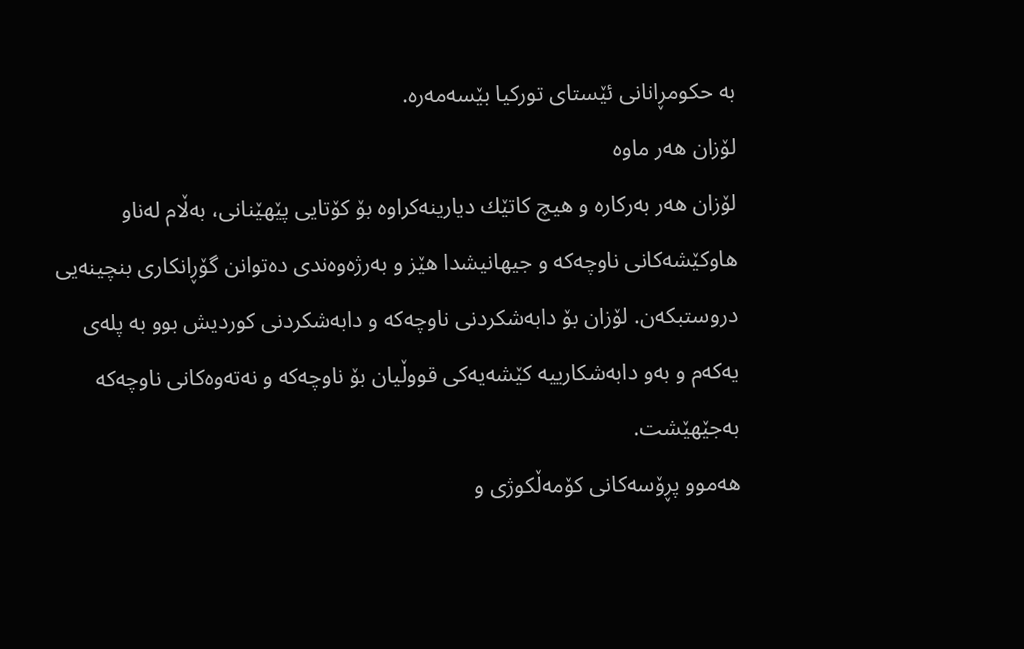به‌ حكومڕانانی ئێستای توركیا بێسه‌مه‌ره‌.
لۆزان هه‌ر ماوه‌
لۆزان هه‌ر به‌ركاره‌ و هیچ كاتێك دیارینه‌كراوه‌ بۆ كۆتایی پێهێنانی، به‌ڵام له‌ناو هاوكێشه‌كانی ناوچه‌كه‌ و جیهانیشدا هێز و به‌رژه‌وه‌ندی ده‌توانن گۆڕانكاری بنچینه‌یی دروستبكه‌ن. لۆزان بۆ دابه‌شكردنی ناوچه‌كه‌ و دابه‌شكردنی كوردیش بوو به‌ پله‌ی یه‌كه‌م و به‌و دابه‌شكارییه‌ كێشه‌یه‌كی قووڵیان بۆ ناوچه‌كه‌ و نه‌ته‌وه‌كانی ناوچه‌كه‌ به‌جێهێشت.
هه‌موو پڕۆسه‌كانی كۆمه‌ڵكوژی و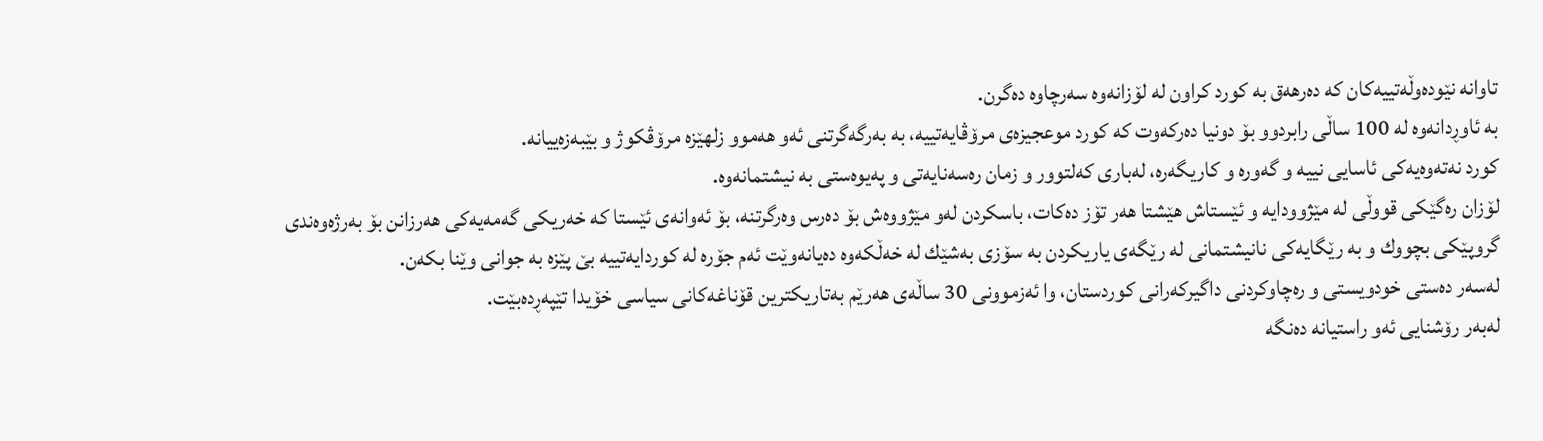تاوانه‌ نێوده‌وڵه‌تییه‌كان كه‌ ده‌رهه‌ق به‌ كورد كراون له‌ لۆزانه‌وه‌ سه‌رچاوه‌ ده‌گرن.
به‌ ئاوڕدانه‌وه‌ له‌ 100 ساڵی رابردوو بۆ دونیا ده‌ركه‌وت كه‌ كورد موعجیزه‌ی مرۆڤایه‌تییه‌، به‌ به‌رگه‌گرتنی ئه‌و هه‌موو زلهێزه‌ مرۆڤكوژ و بێبه‌زه‌ییانه‌.
كورد نه‌ته‌وه‌یه‌كی ئاسایی نییه‌ و گه‌وره‌ و كاریگه‌ره‌، له‌باری كه‌لتوور و زمان ره‌سه‌نایه‌تی و په‌یوه‌ستی به‌ نیشتمانه‌وه‌.
لۆزان ره‌گێكی قووڵی له‌ مێژوودایه‌ و ئێستاش هێشتا هه‌ر تۆز ده‌كات، باسكردن له‌و مێژووه‌ش بۆ ده‌رس وه‌رگرتنه‌، بۆ ئه‌وانه‌ی ئێستا كه‌ خه‌ریكی گه‌مه‌یه‌كی هه‌رزانن بۆ به‌رژه‌وه‌ندی گروپێكی بچووك و به‌ رێگایه‌كی نانیشتمانی له‌ رێگه‌ی یاریكردن به‌ سۆزی به‌شێك له‌ خه‌ڵكه‌وه‌ ده‌یانه‌وێت ئه‌م جۆره‌ له‌ كوردایه‌تییه‌ بێ پێزه‌ به‌ جوانی وێنا بكه‌ن.
له‌سه‌ر ده‌ستی خودویستی و ره‌چاوكردنی داگیركه‌رانی كوردستان، وا ئه‌زموونی 30 ساڵه‌ی هه‌رێم به‌تاریكترین قۆناغه‌كانی سیاسی خۆیدا تێپه‌ڕده‌بێت.
له‌به‌ر رۆشنایی ئه‌و راستیانه‌ ده‌نگه‌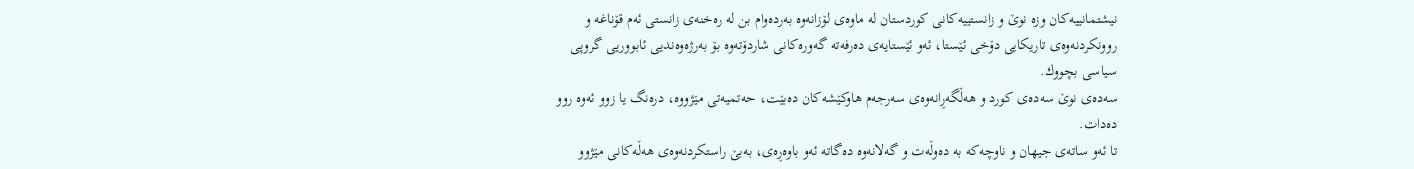نیشتمانییه‌كان وزه‌ نوێ و زانستییه‌كانی كوردستان له‌ ماوه‌ی لۆزانه‌وه‌ به‌رده‌وام بن له‌ ره‌خنه‌ی زانستی ئه‌م قۆناغه‌ و روونكردنه‌وه‌ی تاریكایی دۆخی ئێستا، ئه‌و ئێستایه‌ی ده‌رفه‌ته‌ گه‌وره‌كانی شاردۆته‌وه‌ بۆ به‌رژه‌وه‌ندیی ئابووریی گروپی سیاسی بچووك.
سه‌ده‌ی نوێ سه‌ده‌ی كورد و هه‌ڵگه‌ڕانه‌وه‌ی سه‌رجه‌م هاوكێشه‌كان ده‌بێت، حه‌تمیه‌تی مێژووه‌، دره‌نگ یا زوو ئه‌وه‌ روو ده‌دات.
تا ئه‌و ساته‌ی جیهان و ناوچه‌كه‌ به‌ ده‌وڵه‌ت و گه‌لانه‌وه‌ ده‌گاته‌ ئه‌و باوه‌ڕه‌ی، به‌بێ راستكردنه‌وه‌ی هه‌ڵه‌كانی مێژوو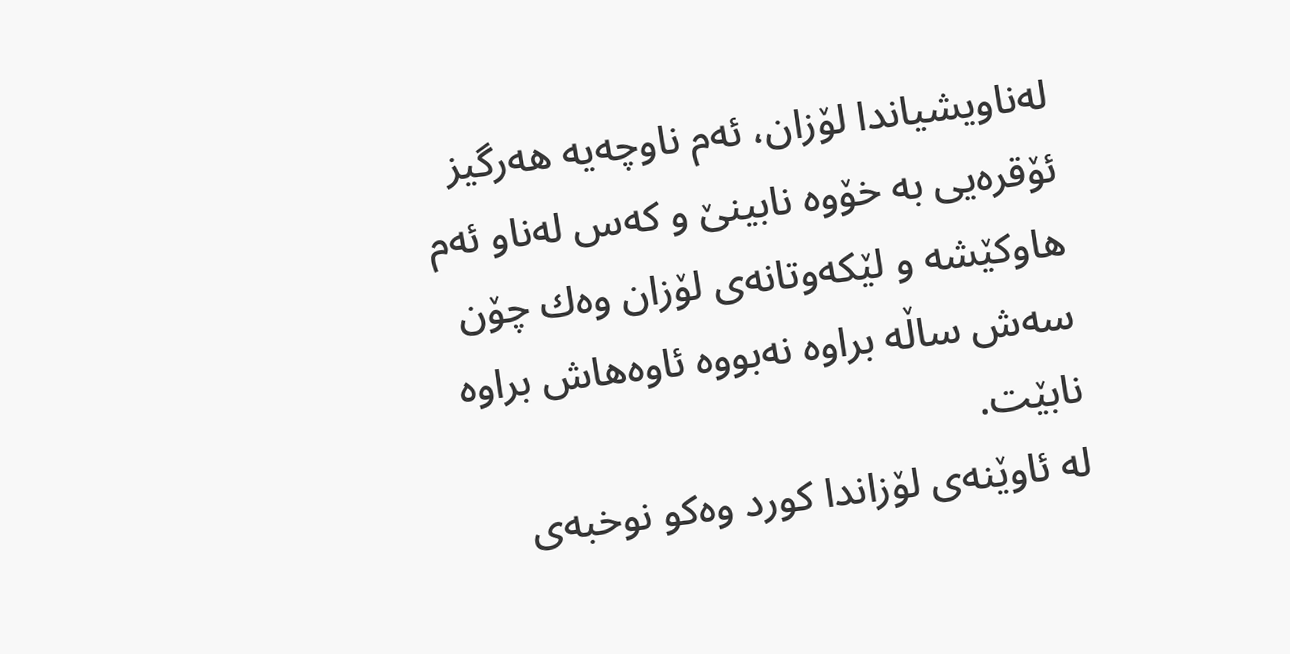له‌ناویشیاندا لۆزان، ئه‌م ناوچه‌یه‌ هه‌رگیز ئۆقره‌یی به‌ خۆوه‌ نابینێ و كه‌س له‌ناو ئه‌م هاوكێشه‌ و لێكه‌وتانه‌ی لۆزان وه‌ك چۆن سه‌ش ساڵه‌ براوه‌ نه‌بووه‌ ئاوه‌هاش براوه‌ نابێت.
له‌ ئاوێنه‌ی لۆزاندا كورد وه‌كو نوخبه‌ی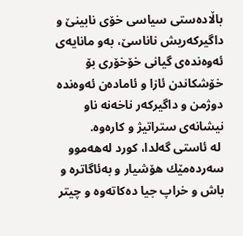باڵاده‌ستی سیاسی خۆی نابینێ و داگیركه‌ریش ناناسێ، به‌و مانایه‌ی ئه‌وه‌نده‌ی گیانی خۆخۆری بۆ خۆشكاندن ئازا و ئاماده‌ن ئه‌وه‌نده‌ دوژمن و داگیركه‌ر ناخه‌نه‌ ناو نیشانه‌ی ستراتیژ و كاره‌وه‌.
 له‌ ئاستی گه‌لدا، كورد له‌هه‌موو سه‌رده‌مێك هۆشیار و به‌ئاگاتره‌ و باش و خراپ جیا ده‌كاته‌وه‌ و چیتر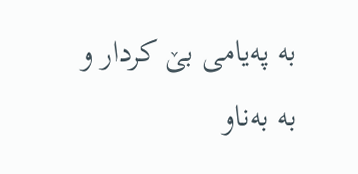به‌ په‌یامی بێ كردار و به‌ به‌ناو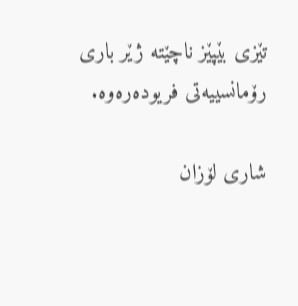تێزی بێپێز ناچێته‌ ژێر باری رۆمانسییه‌تی فریوده‌رەوە.

شاری لۆزان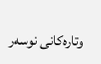وتارەکانی نوسەر